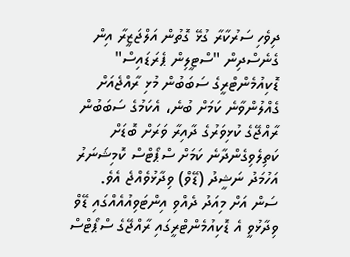ދިވެހި ސަރުކާރާ ގުޅޭ ގޮތުން އަލްޖަޒީރާ އިން ގެނެސްދިން "ސްޓީލިން ޕެރަޑައިސް" ޑޮކިއުމެންޓްރީގެ ސަބަބުން މުޅި ރާއްޖެއަށް ގެއްލުންވާނެ ކަމަށް ބުނެ، އެކަމުގެ ސަބަބުން ރާއްޖޭގެ ކުޅިވަރުގެ ދާއިރާ ވަރަށް ބޮޑަށް ކަތިލެވިގެންދާނެ ކަމަށް ސްޕޯޓްސް ކޮމިޝަނަރު އަހުމަދު ނަޝީދު (ޑޭވް) ވިދާޅުވެއްޖެ އެވެ.
ސަން އަށް މިއަދު ދެއްވި އިންޓަވިއުއެއްގައި ޑޭވް ވިދާޅުވީ އެ ޑޮކިއުމެންޓްރީގައި ރާއްޖޭގެ ސްޕޯޓްސް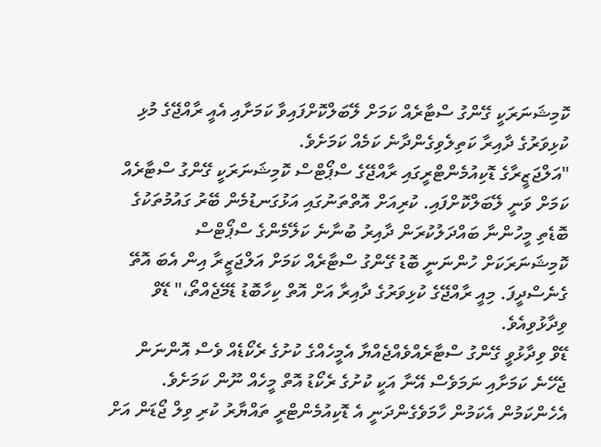ކޮމިޝަނަރަކީ ގޭންގު ސްޓާރެއް ކަމަށް ލޭބަލްކޮށްފައިވާ ކަމަށާއި އެއީ ރާއްޖޭގެ މުޅި ކުޅިވަރުގެ ދާއިރާ ކަތިލެވިގެންދާނެ ކަމެއް ކަމަށެވެ.
"އަލްޖަޒީރާގެ ޑޮކިއުމެންޓްރީގައި ރާއްޖޭގެ ސްޕޯޓްސް ކޮމިޝަނަރަކީ ގޭންގު ސްޓާރެއް ކަމަށް ވަނީ ލޭބަލްކޮށްފައި. ކުރިއަށް އޮތްތަނުގައި އަޅުގަނޑުމެން ބޭރު ގައުމުތަކުގެ ބޮޑެތި މީހުންނާ ބައްދަލުކުރަން ދާއިރު ބުނާނެ ކަލޭމެންގެ ސްޕޯޓްސް ކޮމިޝަނަރަކަށް ހުންނަނީ ބޮޑު ގޭންގު ސްޓާރެއް ކަމަށް އަލްޖަޒީރާ އިން އެބަ އޮތޭ ގެނެސްދީފަ. މިއީ ރާއްޖޭގެ ކުޅިވަރުގެ ދާއިރާ އަށް އޮތް ކިހާބޮޑު ޑެމޭޖެއްތޯ،" ޑޭވް ވިދާޅުވިއެވެ.
ޑޭވް ވިދާޅުވީ ގޭންގު ސްޓާރެއްވެއްޖެއްޔާ އެމީހެއްގެ ކުށުގެ ރެކޯޑެއް ވެސް އޮންނަން ޖެހޭނެ ކަމަށާއި ނަމަވެސް އޭނާ އަކީ ކުށުގެ ރެކޯޑު އޮތް މީހެއް ނޫން ކަމަށެވެ. އެހެންކަމުން އެކަމުން ހާމަވެގެންދަނީ އެ ޑޮކިއުމެންޓްރީ ތައްޔާރު ކުރި ވިލް ޖޯޑަން އަށް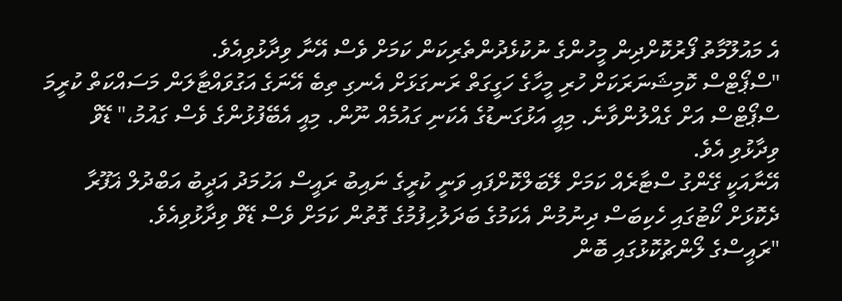އެ މައުލޫމާތު ފޯރުކޮށްދިން މީހުންގެ ނުކުޅެދުންތެރިކަން ކަމަށް ވެސް އޭނާ ވިދާޅުވިއެވެ.
"ސްޕޯޓްސް ކޮމިޝަނަރަކަށް ހުރި މީހާގެ ހަގީގަތް ރަނގަޅަށް އެނގި ތިބެ އޭނަގެ އަގުވައްޓާލަން މަސައްކަތް ކުރީމަ ސްޕޯޓްސް އަށް ގެއްލުންވާނެ. މިއީ އަޅުގަނޑުގެ އެކަނި ގައުމެއް ނޫން. މިއީ އެބޭފުޅުންގެ ވެސް ގައުމު،" ޑޭވް ވިދާޅުވި އެވެ.
އޭނާއަކީ ގޭންގު ސްޓާރެއް ކަމަށް ލޭބަލްކޮށްފައި ވަނީ ކުރީގެ ނައިބު ރައީސް އަހުމަދު އަދީބު އަބްދުލް ޣަފޫރާ ދެކޮޅަށް ކޯޓުގައި ހެކިބަސް ދިނުމުން އެކަމުގެ ބަދަލުހިފުމުގެ ގޮތުން ކަމަށް ވެސް ޑޭވް ވިދާޅުވިއެވެ.
"ރައީސްގެ ލޯންޗުކޮޅުގައި ބޮން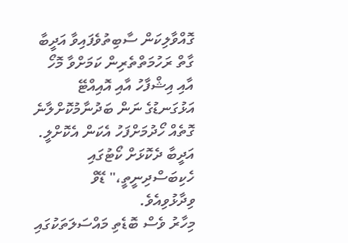ގޮއްވާލިކަން ސާބިތުވެފައިވާ އަދީބާ ގާތް ރަހުމަތްތެރިން ކަމަށްވާ މޮހޯ އާއި އިޝްފާހު އާއި އޮއިއްޓޭ އަޅުގަނޑުގެ ނަން ބަދުނާމުކޮށްލާނެ ގޮތެއް ހޯދުމަށްފަހު އެކަން އެކޮށްލީ. އަދީބާ ދެކޮޅަށް ކޯޓުގައި ހެކިބަސްދިނީތީ،" ޑޭވް ވިދާޅުވިއެވެ.
މިހާރު ވެސް ބޮޑެތި މައްސަލަތަކުގައި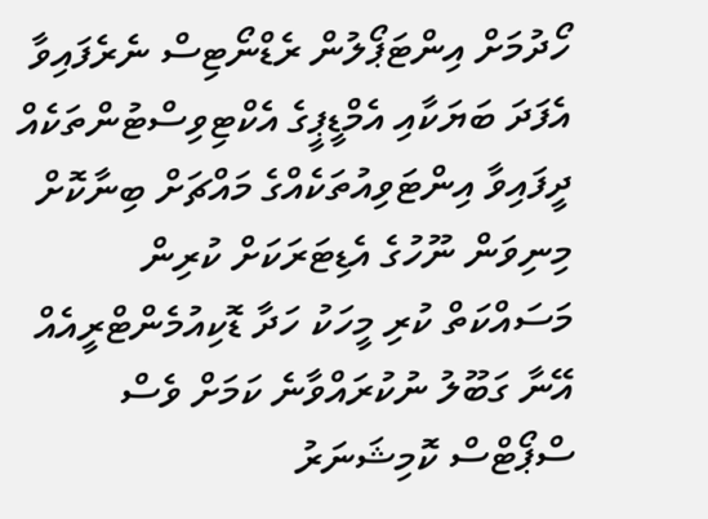ހޯދުމަށް އިންޓަޕޯލުން ރެޑްނޯޓިސް ނެރެފައިވާ އެފަދަ ބަޔަކާއި އެމްޑީޕީގެ އެކްޓިވިސްޓުންތަކެއް ދީފައިވާ އިންޓަވިއުތަކެއްގެ މައްޗަށް ބިނާކޮށް މިނިވަން ނޫހުގެ އެޑިޓަރަކަށް ކުރިން މަސައްކަތް ކުރި މީހަކު ހަދާ ޑޮކިއުމެންޓްރީއެއް އޭނާ ގަބޫލު ނުކުރައްވާނެ ކަމަށް ވެސް ސްޕޯޓްސް ކޮމިޝަނަރު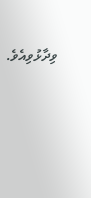ވިދާޅުވިއެވެ.